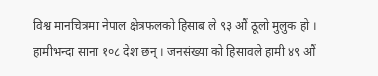विश्व मानचित्रमा नेपाल क्षेत्रफलको हिसाब ले ९३ औं ठूलो मुलुक हो । हामीभन्दा साना १०८ देश छन् । जनसंख्या को हिसावले हामी ४९ औं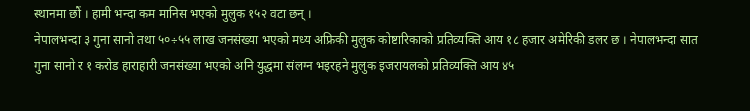स्थानमा छौं । हामी भन्दा कम मानिस भएको मुलुक १५२ वटा छन् ।
नेपालभन्दा ३ गुना सानो तथा ५०÷५५ लाख जनसंख्या भएको मध्य अफ्रिकी मुलुक कोष्टारिकाको प्रतिव्यक्ति आय १८ हजार अमेरिकी डलर छ । नेपालभन्दा सात गुना सानो र १ करोड हाराहारी जनसंख्या भएको अनि युद्धमा संलग्न भइरहने मुलुक इजरायलको प्रतिव्यक्ति आय ४५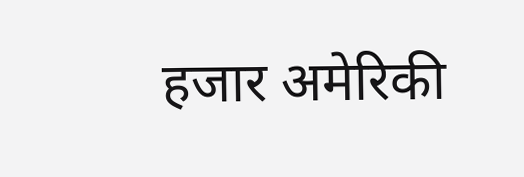हजार अमेरिकी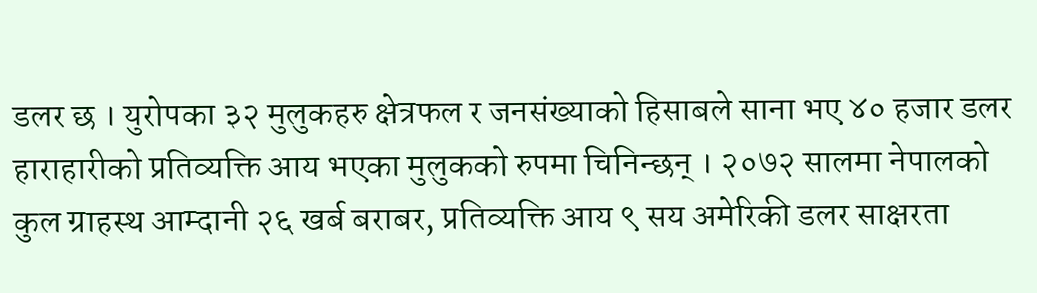डलर छ । युरोपका ३२ मुलुकहरु क्षेत्रफल र जनसंख्याको हिसाबले साना भए ४० हजार डलर हाराहारीको प्रतिव्यक्ति आय भएका मुलुकको रुपमा चिनिन्छन् । २०७२ सालमा नेपालको कुल ग्राहस्थ आम्दानी २६ खर्ब बराबर, प्रतिव्यक्ति आय ९ सय अमेरिकी डलर साक्षरता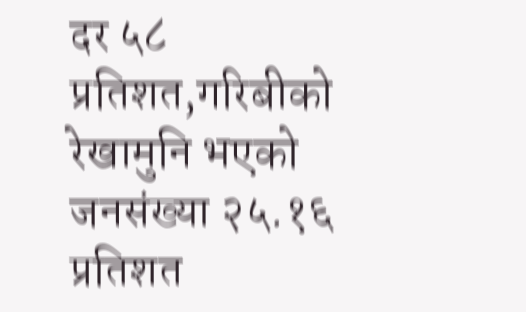दर ५८ प्रतिशत,गरिबीको रेखामुनि भएको जनसंख्या २५.१६ प्रतिशत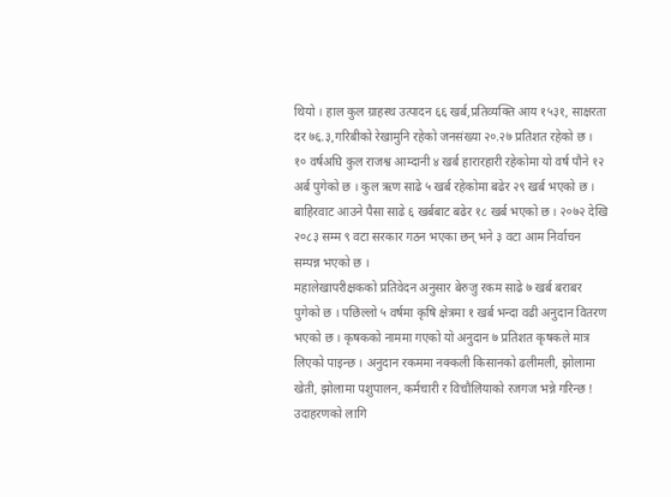थियो । हाल कुल ग्राहस्थ उत्पादन ६६ खर्ब,प्रतिव्यक्ति आय १५३१, साक्षरता दर ७६.३,गरिबीको रेखामुनि रहेको जनसंख्या २०.२७ प्रतिशत रहेको छ । १० वर्षअघि कुल राजश्व आम्दानी ४ खर्ब हारारहारी रहेकोमा यो वर्ष पौने १२ अर्ब पुगेको छ । कुल ऋण साढे ५ खर्ब रहेकोमा बढेर २९ खर्ब भएको छ । बाहिरवाट आउने पैसा साढे ६ खर्बबाट बढेर १८ खर्ब भएको छ । २०७२ देखि २०८३ सम्म ९ वटा सरकार गठन भएका छन् भने ३ वटा आम निर्वाचन सम्पन्न भएको छ ।
महालेखापरीक्षकको प्रतिवेदन अनुसार बेरुजु रकम साढे ७ खर्ब बराबर पुगेको छ । पछिल्लो ५ वर्षमा कृषि क्षेत्रमा १ खर्ब भन्दा वढी अनुदान वितरण भएको छ । कृषकको नाममा गएको यो अनुदान ७ प्रतिशत कृषकले मात्र लिएको पाइन्छ । अनुदान रकममा नक्कली किसानको ढलीमली, झोलामा खेती, झोलामा पशुपालन, कर्मचारी र विचौलियाको रजगज भन्ने गरिन्छ ! उदाहरणको लागि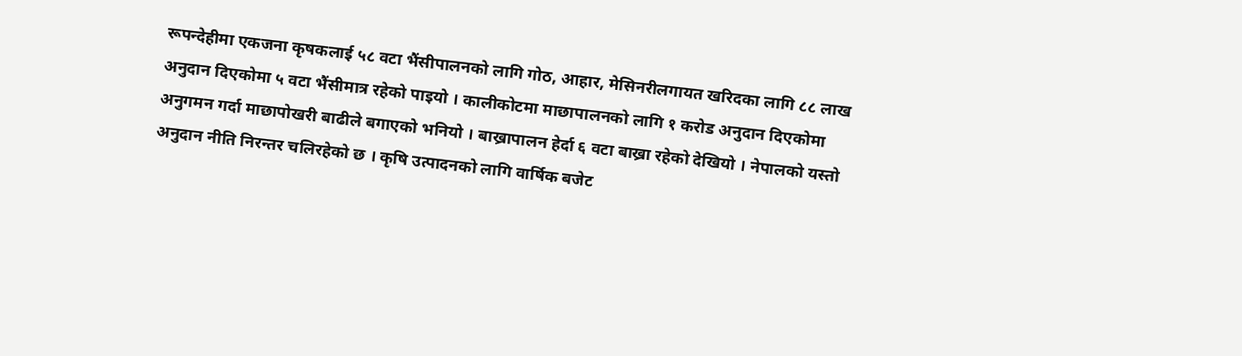रूपन्देहीमा एकजना कृषकलाई ५८ वटा भैंसीपालनको लागि गोठ, आहार, मेसिनरीलगायत खरिदका लागि ८८ लाख अनुदान दिएकोमा ५ वटा भैंसीमात्र रहेको पाइयो । कालीकोटमा माछापालनको लागि १ करोड अनुदान दिएकोमा अनुगमन गर्दा माछापोखरी बाढीले बगाएको भनियो । बाख्रापालन हेर्दा ६ वटा बाख्रा रहेको देखियो । नेपालको यस्तो अनुदान नीति निरन्तर चलिरहेको छ । कृषि उत्पादनको लागि वार्षिक बजेट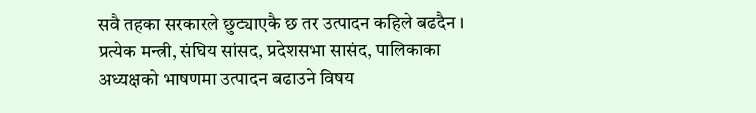सवै तहका सरकारले छुट्याएकै छ तर उत्पादन कहिले बढदैन । प्रत्येक मन्त्री, संघिय सांसद, प्रदेशसभा सासंद, पालिकाका अध्यक्षको भाषणमा उत्पादन बढाउने विषय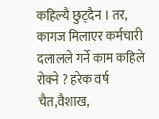कहिल्यै छुट्दैन । तर, कागज मिलाएर कर्मचारी दलालले गर्ने काम कहिले रोक्ने ? हरेक वर्ष चैत,वैशाख,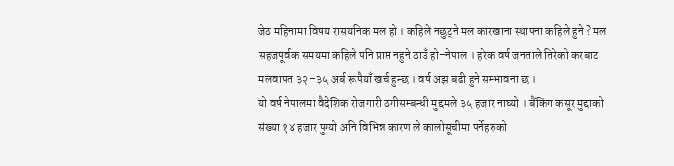जेठ महिनामा विषय रासयनिक मल हो । कहिले नछुट्ने मल कारखाना स्थापना कहिले हुने ? मल सहजपूर्वक समयमा कहिले पनि प्राप्त नहुने ठाउँ हो–नेपाल । हरेक वर्ष जनताले तिरेको करबाट मलवापत ३२–३५ अर्ब रूपैयाँ खर्च हुन्छ । वर्ष अझ बढी हुने सम्भावना छ ।
यो वर्ष नेपालमा वैदेशिक रोजगारी ठगीसम्बन्धी मुद्दमले ३५ हजार नाघ्यो । बैंकिंग कसूर मुद्दाको संख्या १४ हजार पुग्यो अनि विभिन्न कारण ले कालोसूचीमा पर्नेहरुको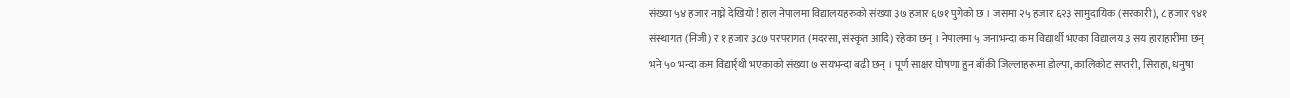संख्या ५४ हजार नाघ्ने देखियो ! हाल नेपालमा विद्यालयहरुको संख्या ३७ हजार ६७१ पुगेको छ । जसमा २५ हजार ६२३ सामुदायिक (सरकारी), ८ हजार ९४१ संस्थागत (निजी) र १ हजार ३८७ परपरागत (मदरसा, संस्कृत आदि) रहेका छन् । नेपालमा ५ जनाभन्दा कम विद्यार्थी भएका विद्यालय ३ सय हाराहारीमा छन् भने ५० भन्दा कम विद्यार्र्थी भएकाको संख्या ७ सयभन्दा बढी छन् । पूर्ण साक्षर घोषणा हुन बाँकी जिल्लाहरूमा डोल्पा, कालिकोट सप्तरी, सिराहा, धनुषा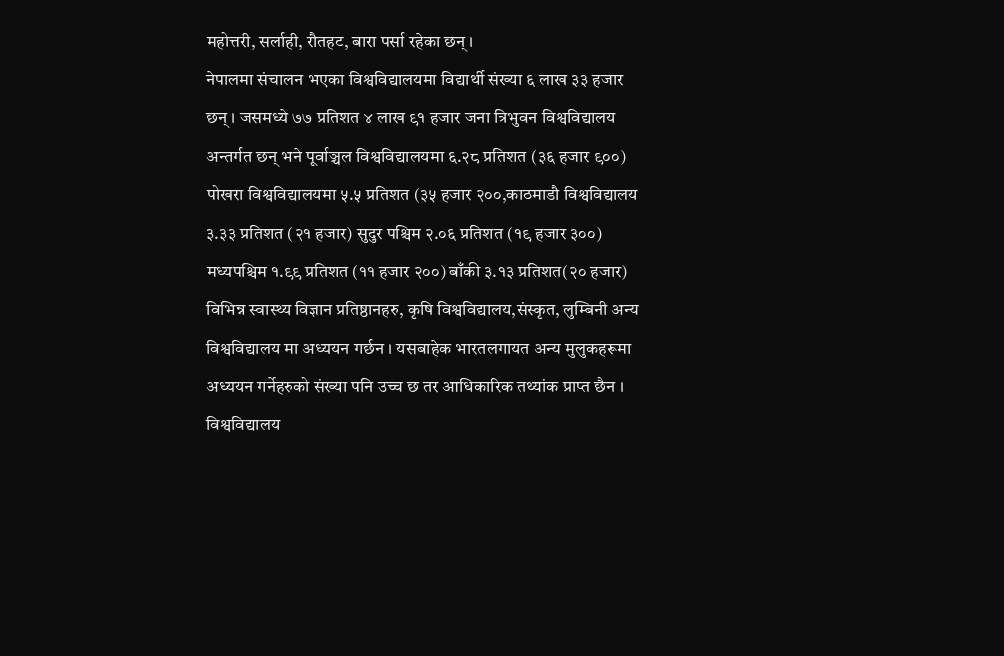महोत्तरी, सर्लाही, रौतहट, बारा पर्सा रहेका छन् ।
नेपालमा संचालन भएका विश्वविद्यालयमा विद्यार्थी संख्या ६ लाख ३३ हजार छन् । जसमध्ये ७७ प्रतिशत ४ लाख ९१ हजार जना त्रिभुवन विश्वविद्यालय अन्तर्गत छन् भने पूर्वाञ्चल विश्वविद्यालयमा ६.२८ प्रतिशत (३६ हजार ९००) पोखरा विश्वविद्यालयमा ५.५ प्रतिशत (३५ हजार २००,काठमाडौ विश्वविद्यालय ३.३३ प्रतिशत (२१ हजार) सुदुर पश्चिम २.०६ प्रतिशत (१९ हजार ३००) मध्यपश्चिम १.९९ प्रतिशत (११ हजार २००) बाँकी ३.१३ प्रतिशत(२० हजार) विभिन्न स्वास्थ्य विज्ञान प्रतिष्ठानहरु, कृषि विश्वविद्यालय,संस्कृत, लुम्बिनी अन्य विश्वविद्यालय मा अध्ययन गर्छन । यसबाहेक भारतलगायत अन्य मुलुकहरूमा अध्ययन गर्नेहरुको संख्या पनि उच्च छ तर आधिकारिक तथ्यांक प्राप्त छैन । विश्वविद्यालय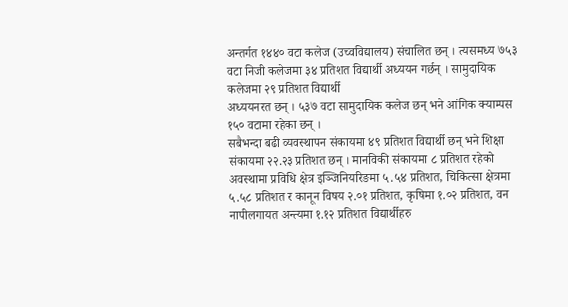अन्तर्गत १४४० वटा कलेज (उच्वविद्यालय) संचालित छन् । त्यसमध्य ७५३ वटा निजी कलेजमा ३४ प्रतिशत विद्यार्थी अध्ययन गर्छन् । सामुदायिक कलेजमा २९ प्रतिशत विद्यार्थी
अध्ययनरत छन् । ५३७ वटा सामुदायिक कलेज छन् भने आंगिक क्याम्पस १५० वटामा रहेका छन् ।
सबैभन्दा बढी व्यवस्थापन संकायमा ४९ प्रतिशत विद्यार्थी छन् भने शिक्षा संकायमा २२.२३ प्रतिशत छन् । मानविकी संकायमा ८ प्रतिशत रहेको अवस्थामा प्रविधि क्षेत्र इञ्जिनियरिङमा ५.५४ प्रतिशत, चिकित्सा क्षेत्रमा ५.५८ प्रतिशत र कानून विषय २.०१ प्रतिशत, कृषिमा १.०२ प्रतिशत, वन नापीलगायत अन्त्यमा १.१२ प्रतिशत विद्यार्थीहरु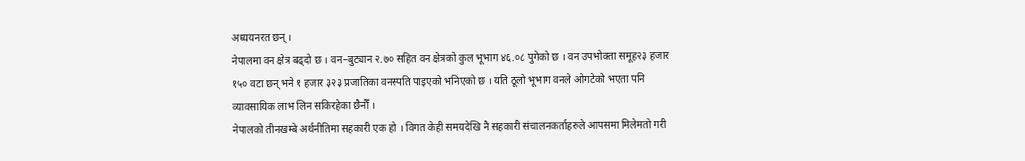अध्ययनरत छन् ।
नेपालमा वन क्षेत्र बढ्दो छ । वन–बुट्यान २.७० सहित वन क्षेत्रको कुल भूभाग ४६.०८ पुगेको छ । वन उपभोक्ता समूह२३ हजार १५० वटा छन् भने १ हजार ३२३ प्रजातिका वनस्पति पाइएको भनिएको छ । यति ठूलो भूभाग वनले ओगटेको भएता पनि व्यावसायिक लाभ लिन सकिरहेका छैनौँ ।
नेपालको तीनखम्बे अर्थनीतिमा सहकारी एक हो । विगत केही समयदेखि नै सहकारी संचालनकर्ताहरुले आपसमा मिलेमतो गरी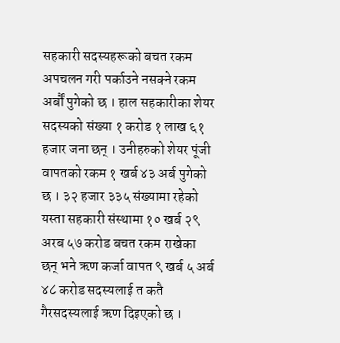सहकारी सदस्यहरूको बचत रकम अपचलन गरी पर्काउने नसक्ने रकम अर्बौं पुगेको छ । हाल सहकारीका शेयर सदस्यको संख्या १ करोड १ लाख ६१ हजार जना छन् । उनीहरुको शेयर पूंजी वापतको रकम १ खर्ब ४३ अर्ब पुगेको छ । ३२ हजार ३३५ संख्यामा रहेको यस्ता सहकारी संस्थामा १० खर्ब २९ अरब ५७ करोड बचत रकम राखेका छन् भने ऋण कर्जा वापत ९ खर्ब ५ अर्ब ४८ करोड सदस्यलाई त कतै गैरसदस्यलाई ऋण दिइएको छ ।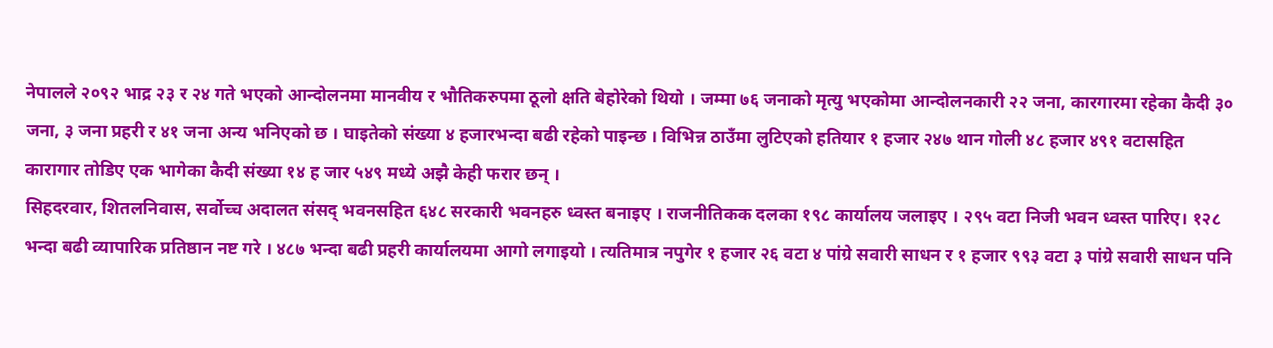नेपालले २०९२ भाद्र २३ र २४ गते भएको आन्दोलनमा मानवीय र भौतिकरुपमा ठूलो क्षति बेहोरेको थियो । जम्मा ७६ जनाको मृत्यु भएकोमा आन्दोलनकारी २२ जना, कारगारमा रहेका कैदी ३० जना, ३ जना प्रहरी र ४१ जना अन्य भनिएको छ । घाइतेको संख्या ४ हजारभन्दा बढी रहेको पाइन्छ । विभिन्न ठाउँमा लुटिएको हतियार १ हजार २४७ थान गोली ४८ हजार ४९१ वटासहित कारागार तोडिए एक भागेका कैदी संख्या १४ ह जार ५४९ मध्ये अझै केही फरार छन् ।
सिहदरवार, शितलनिवास, सर्वोच्च अदालत संसद् भवनसहित ६४८ सरकारी भवनहरु ध्वस्त बनाइए । राजनीतिकक दलका १९८ कार्यालय जलाइए । २९५ वटा निजी भवन ध्वस्त पारिए। १२८ भन्दा बढी व्यापारिक प्रतिष्ठान नष्ट गरे । ४८७ भन्दा बढी प्रहरी कार्यालयमा आगो लगाइयो । त्यतिमात्र नपुगेर १ हजार २६ वटा ४ पांग्रे सवारी साधन र १ हजार ९९३ वटा ३ पांग्रे सवारी साधन पनि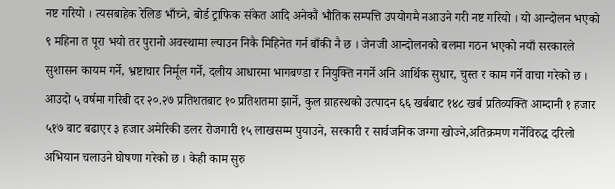नष्ट गरियो । त्यसबाहेक रेलिङ भाँच्ने, बोर्ड ट्राफिक संकेत आदि अनेकौं भौतिक सम्पत्ति उपयोगमै नआउने गरी नष्ट गरियो । यो आन्दोलन भएको ९ महिना त पूरा भयो तर पुरानो अवस्थामा ल्याउन निकै मिहिनेत गर्न बाँकी नै छ । जेनजी आन्दोलनको बलमा गठन भएको नयाँ सरकारले सुशासन कायम गर्ने, भ्रष्टाचार निर्मूल गर्ने, दलीय आधारमा भागबण्डा र नियुक्ति नगर्ने अनि आर्थिक सुधार, चुस्त र काम गर्ने वाचा गरेको छ । आउदो ५ वर्षमा गरिबी दर २०.२७ प्रतिशतबाट १० प्रतिशतमा झार्ने, कुल ग्राहस्थको उत्पादन ६६ खर्बबाट १४८ खर्ब प्रतिव्यक्ति आम्दानी १ हजार ५१७ बाट बढाएर ३ हजार अमेरिकी डलर रोजगारी १५ लाखसम्म पुयाउने, सरकारी र सार्वजनिक जग्गा खोज्ने,अतिक्रमण गर्नेविरुद्ध दरिलो अभियान चलाउने घोषणा गरेको छ । केही काम सुरु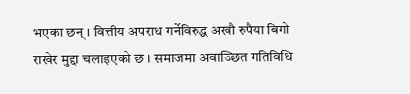भएका छन् । वित्तीय अपराध गर्नेविरुद्ध अखौ रुपैया बिगो राखेर मुद्दा चलाइएको छ । समाजमा अवाञ्छित गतिविधि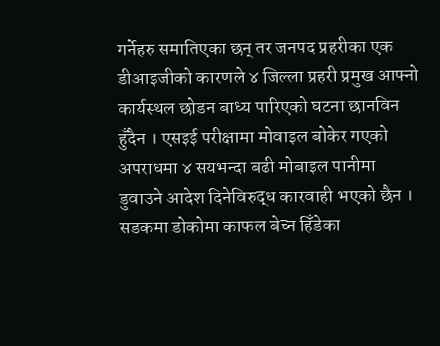गर्नेहरु समातिएका छन् तर जनपद प्रहरीका एक डीआइजीको कारणले ४ जिल्ला प्रहरी प्रमुख आफ्नो कार्यस्थल छोडन बाध्य पारिएको घटना छानविन हुँदैन । एसइई परीक्षामा मोवाइल बोकेर गएको अपराधमा ४ सयभन्दा बढी मोबाइल पानीमा डुवाउने आदेश दिनेविरुद्ध कारवाही भएको छैन । सडकमा डोकोमा काफल बेच्न हिँडेका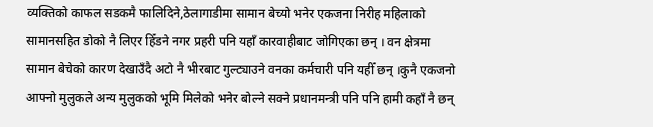व्यक्तिको काफल सडकमै फालिदिने,ठेलागाडीमा सामान बेच्यो भनेर एकजना निरीह महिलाको सामानसहित डोको नै लिएर हिँडने नगर प्रहरी पनि यहाँ कारवाहीबाट जोगिएका छन् । वन क्षेत्रमा सामान बेचेको कारण देखाउँदै अटो नै भीरबाट गुल्ट्याउने वनका कर्मचारी पनि यहीँ छन् ।कुनै एकजनो आफ्नो मुलुकले अन्य मुलुकको भूमि मिलेको भनेर बोल्ने सक्ने प्रधानमन्त्री पनि पनि हामी कहाँ नै छन्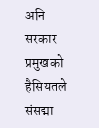अनि सरकार प्रमुखको हैसियतले संसद्मा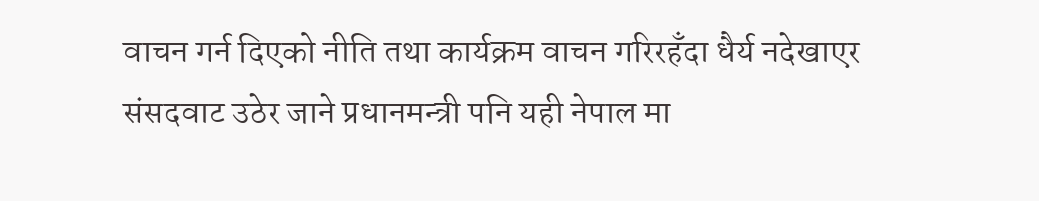वाचन गर्न दिएको नीति तथा कार्यक्रम वाचन गरिरहँदा धैर्य नदेखाएर संसदवाट उठेर जाने प्रधानमन्त्री पनि यही नेपाल मा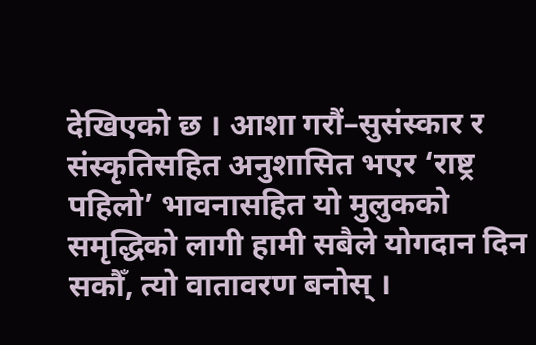देखिएको छ । आशा गरौं–सुसंस्कार र संस्कृतिसहित अनुशासित भएर ‘राष्ट्र पहिलो’ भावनासहित यो मुलुकको समृद्धिको लागी हामी सबैले योगदान दिन सकौँ, त्यो वातावरण बनोस् ।